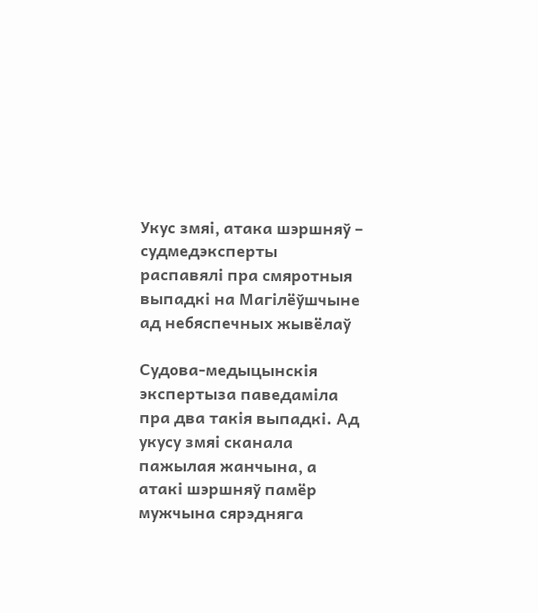Укус змяі, атака шэршняў – судмедэксперты распавялі пра смяротныя выпадкі на Магілёўшчыне ад небяспечных жывёлаў

Судова-медыцынскія экспертыза паведаміла пра два такія выпадкі. Ад укусу змяі сканала пажылая жанчына, а атакі шэршняў памёр мужчына сярэдняга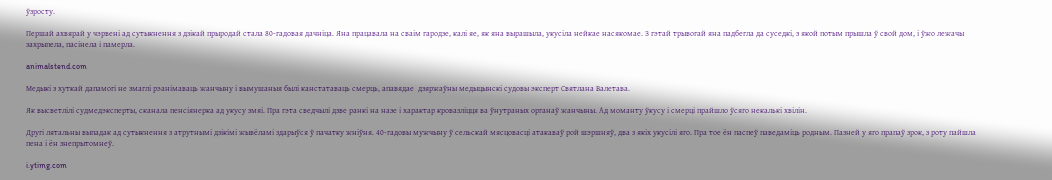ўзросту.

Першай ахвярай у чэрвені ад сутыкнення з дзікай прыродай стала 80-гадовая дачніца. Яна працавала на сваім гародзе, калі яе, як яна вырашыла, укусіла нейкае насякомае. З гэтай трывогай яна падбегла да суседкі, з якой потым прышла ў свой дом, і ўжо лежачы  захрыпела, пасінела і памерла.

animalstend.com

Медыкі з хуткай дапамогі не змаглі рэанімаваць жанчыну і вымушаныя былі канстатаваць смерць, апавядае  дзяржаўны медыцынскі судовы эксперт Святлана Валетава.

Як высветлілі судмедэксперты, сканала пенсіянерка ад укусу змяі. Пра гэта сведчылі дзве ранкі на назе і характар кровазліцця ва ўнутраных органаў жанчыны. Ад моманту ўкусу і смерці прайшло ўсяго некалькі хвілін.

Другі лятальны выпадак ад сутыкнення з атрутнымі дзікімі жывёламі здарыўся ў пачатку жніўня. 40-гадовы мужчыну ў сельскай мясцовасці атакаваў рой шэршняў, два з якіх укусілі яго. Пра тое ён паспеў паведаміць родным. Пазней у яго прапаў зрок, з роту пайшла пена і ён знепрытомнеў.

i.ytimg.com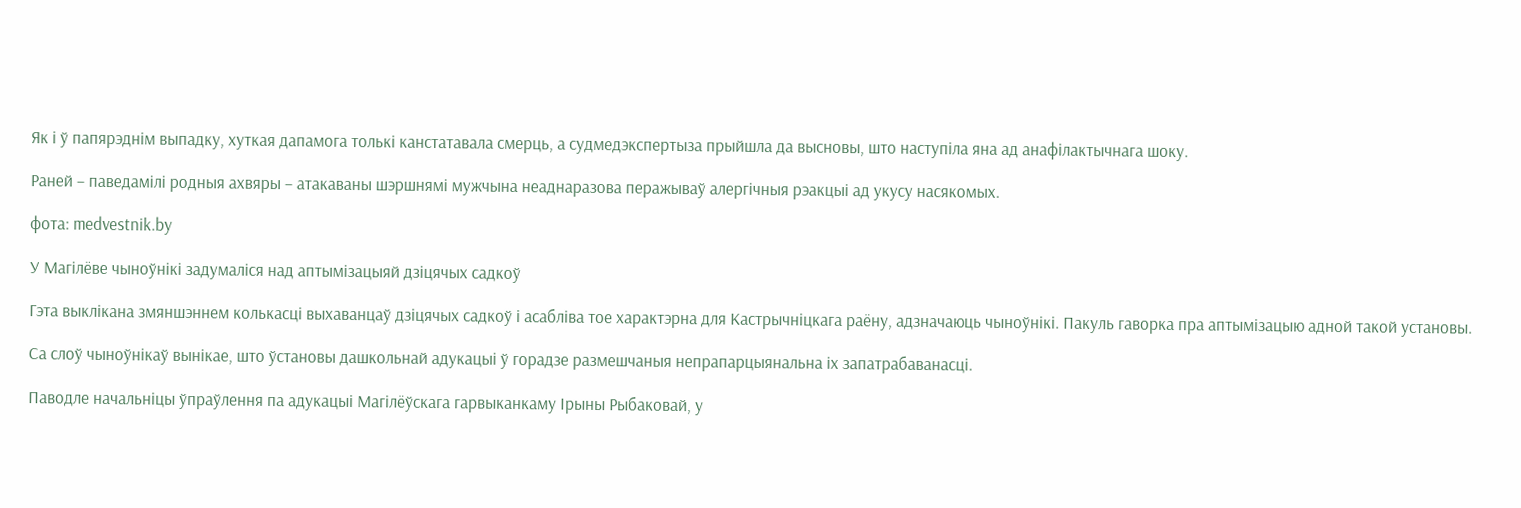Як і ў папярэднім выпадку, хуткая дапамога толькі канстатавала смерць, а судмедэкспертыза прыйшла да высновы, што наступіла яна ад анафілактычнага шоку.

Раней – паведамілі родныя ахвяры – атакаваны шэршнямі мужчына неаднаразова перажываў алергічныя рэакцыі ад укусу насякомых.

фота: medvestnik.by

У Магілёве чыноўнікі задумаліся над аптымізацыяй дзіцячых садкоў

Гэта выклікана змяншэннем колькасці выхаванцаў дзіцячых садкоў і асабліва тое характэрна для Кастрычніцкага раёну, адзначаюць чыноўнікі. Пакуль гаворка пра аптымізацыю адной такой установы.

Са слоў чыноўнікаў вынікае, што ўстановы дашкольнай адукацыі ў горадзе размешчаныя непрапарцыянальна іх запатрабаванасці.

Паводле начальніцы ўпраўлення па адукацыі Магілёўскага гарвыканкаму Ірыны Рыбаковай, у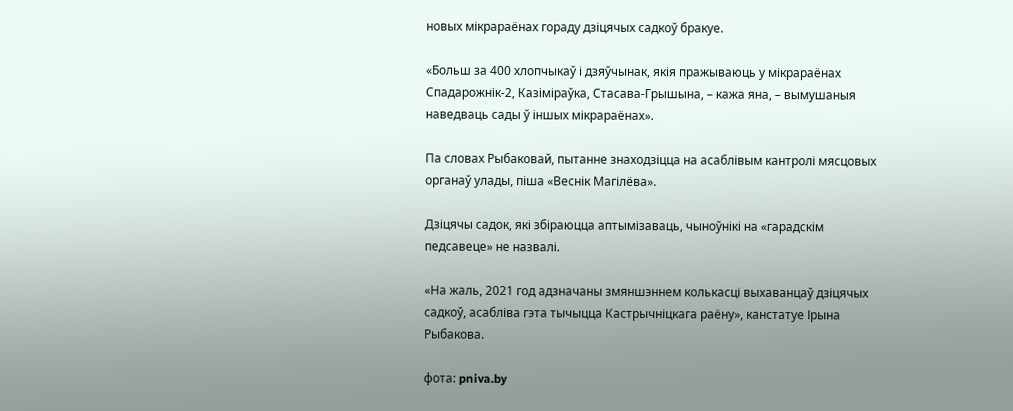новых мікрараёнах гораду дзіцячых садкоў бракуе.

«Больш за 400 хлопчыкаў і дзяўчынак, якія пражываюць у мікрараёнах Спадарожнік-2, Казіміраўка, Стасава-Грышына, – кажа яна, – вымушаныя наведваць сады ў іншых мікрараёнах».

Па словах Рыбаковай, пытанне знаходзіцца на асаблівым кантролі мясцовых органаў улады, піша «Веснік Магілёва».

Дзіцячы садок, які збіраюцца аптымізаваць, чыноўнікі на «гарадскім педсавеце» не назвалі.

«На жаль, 2021 год адзначаны змяншэннем колькасці выхаванцаў дзіцячых садкоў, асабліва гэта тычыцца Кастрычніцкага раёну», канстатуе Ірына Рыбакова.

фота: pniva.by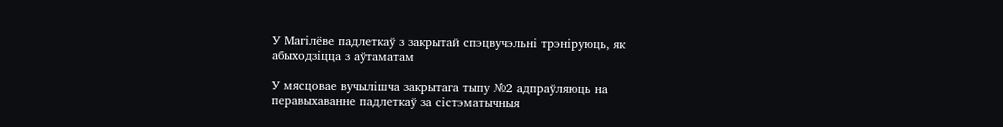У Магілёве падлеткаў з закрытай спэцвучэльні трэніруюць, як абыходзіцца з аўтаматам

У мясцовае вучылішча закрытага тыпу №2 адпраўляюць на перавыхаванне падлеткаў за сістэматычныя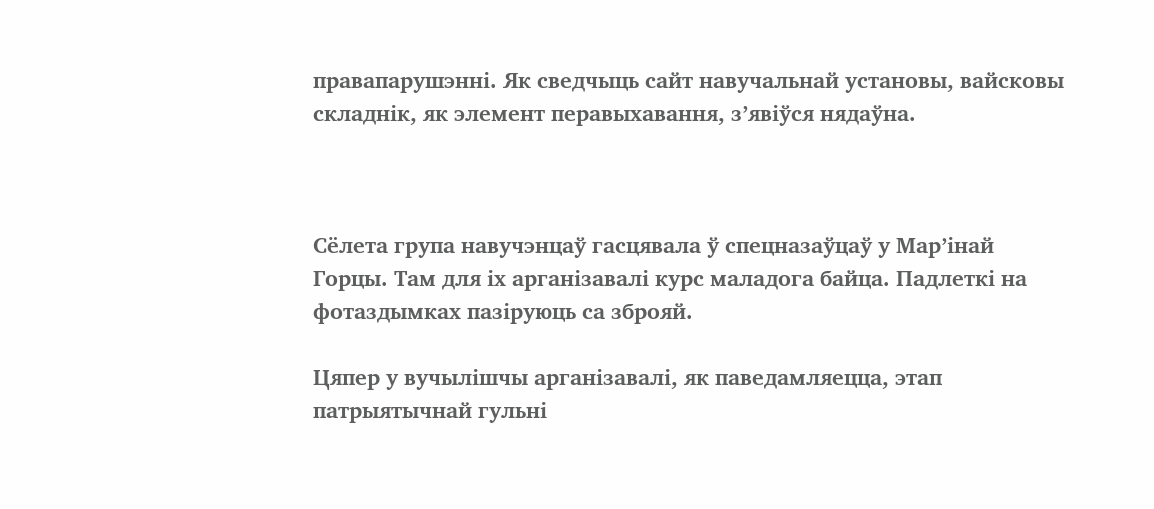правапарушэнні. Як сведчыць сайт навучальнай установы, вайсковы складнік, як элемент перавыхавання, з’явіўся нядаўна.



Сёлета група навучэнцаў гасцявала ў спецназаўцаў у Марʼінай Горцы. Там для іх арганізавалі курс маладога байца. Падлеткі на фотаздымках пазіруюць са зброяй.

Цяпер у вучылішчы арганізавалі, як паведамляецца, этап патрыятычнай гульні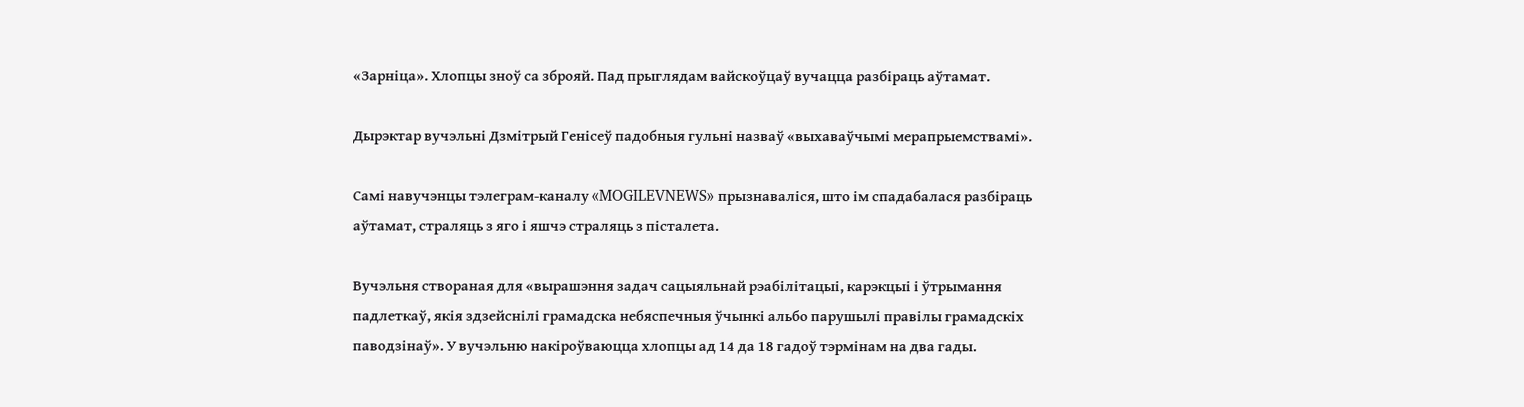«Зарніца». Хлопцы зноў са зброяй. Пад прыглядам вайскоўцаў вучацца разбіраць аўтамат.

Дырэктар вучэльні Дзмітрый Генісеў падобныя гульні назваў «выхаваўчымі мерапрыемствамі».

Самі навучэнцы тэлеграм-каналу «MOGILEVNEWS» прызнаваліся, што ім спадабалася разбіраць аўтамат, страляць з яго і яшчэ страляць з пісталета.

Вучэльня створаная для «вырашэння задач сацыяльнай рэабілітацыі, карэкцыі і ўтрымання падлеткаў, якія здзейснілі грамадска небяспечныя ўчынкі альбо парушылі правілы грамадскіх паводзінаў». У вучэльню накіроўваюцца хлопцы ад 14 да 18 гадоў тэрмінам на два гады.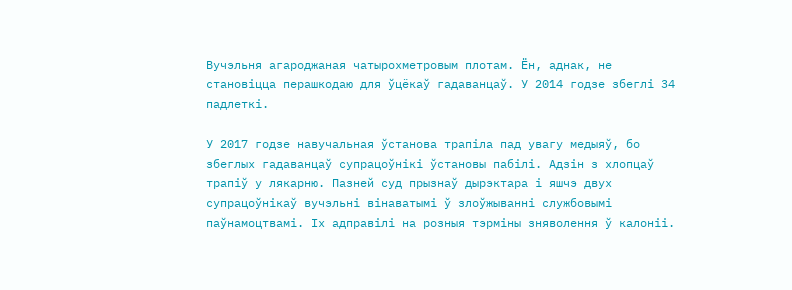Вучэльня агароджаная чатырохметровым плотам. Ён, аднак, не становіцца перашкодаю для ўцёкаў гадаванцаў. У 2014 годзе збеглі 34 падлеткі.

У 2017 годзе навучальная ўстанова трапіла пад увагу медыяў, бо збеглых гадаванцаў супрацоўнікі ўстановы пабілі. Адзін з хлопцаў трапіў у лякарню. Пазней суд прызнаў дырэктара і яшчэ двух супрацоўнікаў вучэльні вінаватымі ў злоўжыванні службовымі паўнамоцтвамі. Іх адправілі на розныя тэрміны зняволення ў калоніі.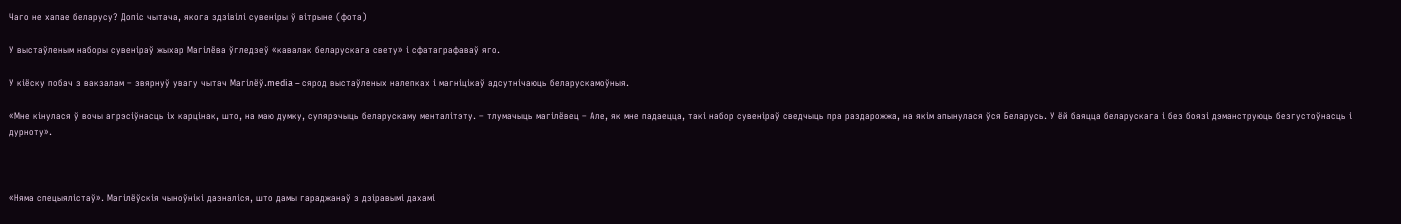Чаго не хапае беларусу? Допіс чытача, якога здзівілі сувеніры ў вітрыне (фота)

У выстаўленым наборы сувеніраў жыхар Магілёва ўгледзеў «кавалак беларускага свету» і сфатаграфаваў яго.

У кіёску побач з вакзалам – звярнуў увагу чытач Магілёў.media – сярод выстаўленых налепках і магніцікаў адсутнічаюць беларускамоўныя.

«Мне кінулася ў вочы агрэсіўнасць іх карцінак, што, на маю думку, супярэчыць беларускаму менталітэту. – тлумачыць магілёвец – Але, як мне падаецца, такі набор сувеніраў сведчыць пра раздарожжа, на якім апынулася ўся Беларусь. У ёй баяцца беларускага і без боязі дэманструюць безгустоўнасць і дурноту».



«Няма спецыялістаў». Магілёўскія чыноўнікі дазналіся, што дамы гараджанаў з дзіравымі дахамі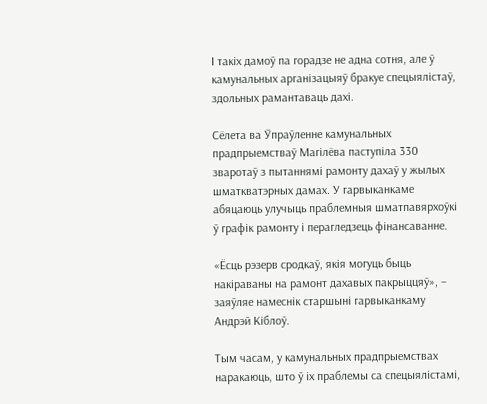І такіх дамоў па горадзе не адна сотня, але ў камунальных арганізацыяў бракуе спецыялістаў, здольных рамантаваць дахі.

Сёлета ва Ўпраўленне камунальных прадпрыемстваў Магілёва паступіла 330 зваротаў з пытаннямі рамонту дахаў у жылых шматкватэрных дамах. У гарвыканкаме абяцаюць улучыць праблемныя шматпавярхоўкі ў графік рамонту і перагледзець фінансаванне.

«Ёсць рэзерв сродкаў, якія могуць быць накіраваны на рамонт дахавых пакрыццяў», – заяўляе намеснік старшыні гарвыканкаму Андрэй Кіблоў.

Тым часам, у камунальных прадпрыемствах наракаюць, што ў іх праблемы са спецыялістамі,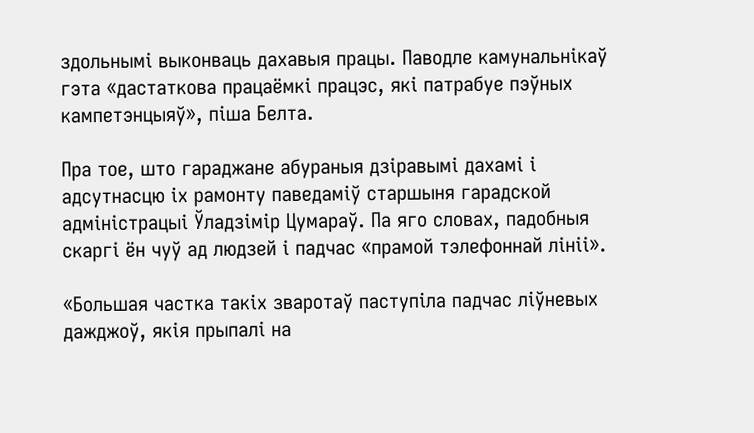здольнымі выконваць дахавыя працы. Паводле камунальнікаў гэта «дастаткова працаёмкі працэс, які патрабуе пэўных кампетэнцыяў», піша Белта.

Пра тое, што гараджане абураныя дзіравымі дахамі і адсутнасцю іх рамонту паведаміў старшыня гарадской адміністрацыі Ўладзімір Цумараў. Па яго словах, падобныя скаргі ён чуў ад людзей і падчас «прамой тэлефоннай лініі».

«Большая частка такіх зваротаў паступіла падчас ліўневых дажджоў, якія прыпалі на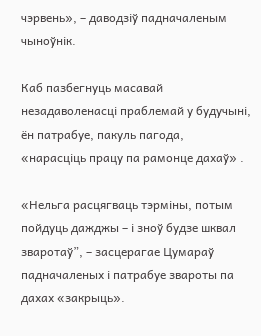чэрвень», – даводзіў падначаленым чыноўнік.

Каб пазбегнуць масавай незадаволенасці праблемай у будучыні, ён патрабуе, пакуль пагода, «нарасціць працу па рамонце дахаў» .

«Нельга расцягваць тэрміны, потым пойдуць дажджы – і зноў будзе шквал зваротаў”, – засцерагае Цумараў падначаленых і патрабуе звароты па дахах «закрыць».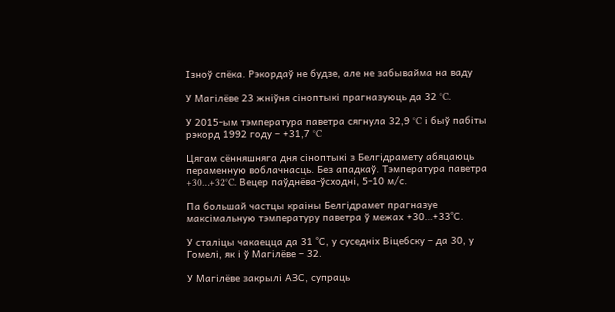Ізноў спёка. Рэкордаў не будзе, але не забывайма на ваду

У Магілёве 23 жніўня сіноптыкі прагназуюць да 32 °C.

У 2015-ым тэмпература паветра сягнула 32,9 °C і быў пабіты рэкорд 1992 году – +31,7 °C

Цягам сённяшняга дня сіноптыкі з Белгідрамету абяцаюць пераменную воблачнасць. Без ападкаў. Тэмпература паветра +30…+32°C. Вецер паўднёва-ўсходні, 5-10 м/с.

Па большай частцы краіны Белгідрамет прагназуе максімальную тэмпературу паветра ў межах +30…+33°С.

У сталіцы чакаецца да 31 °С, у суседніх Віцебску – да 30, у Гомелі, як і ў Магілёве – 32.

У Магілёве закрылі АЗС, супраць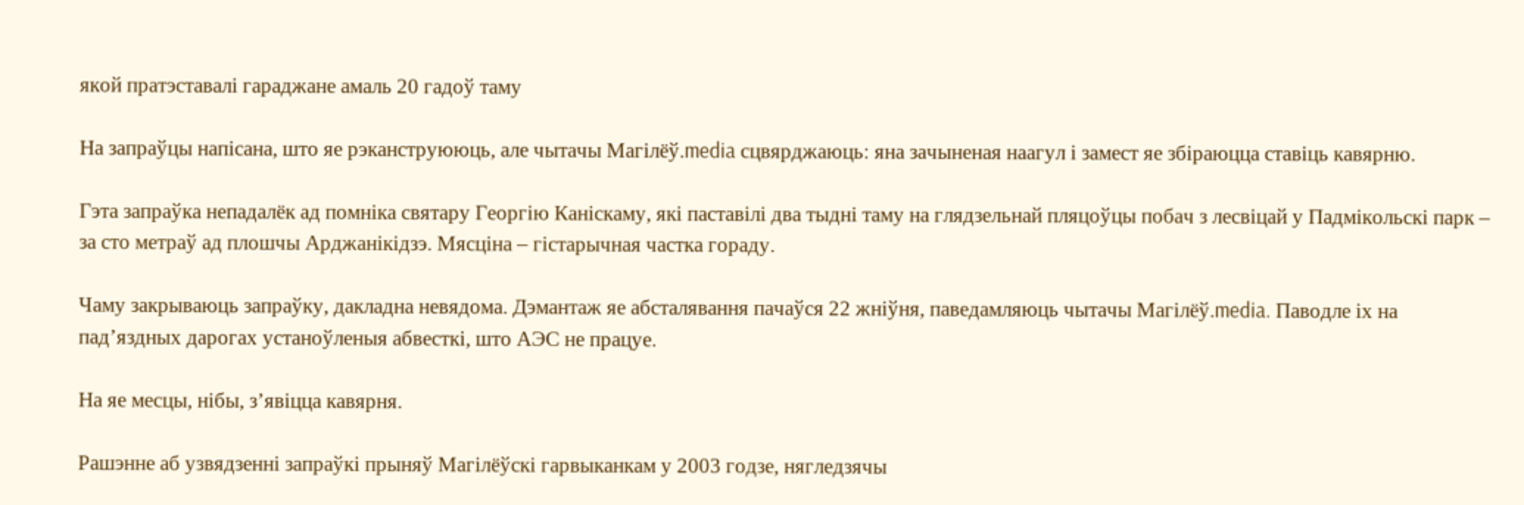якой пратэставалі гараджане амаль 20 гадоў таму

На запраўцы напісана, што яе рэканструююць, але чытачы Магілёў.media сцвярджаюць: яна зачыненая наагул і замест яе збіраюцца ставіць кавярню.

Гэта запраўка непадалёк ад помніка святару Георгію Каніскаму, які паставілі два тыдні таму на глядзельнай пляцоўцы побач з лесвіцай у Падмікольскі парк – за сто метраў ад плошчы Арджанікідзэ. Мясціна – гістарычная частка гораду.

Чаму закрываюць запраўку, дакладна невядома. Дэмантаж яе абсталявання пачаўся 22 жніўня, паведамляюць чытачы Магілёў.media. Паводле іх на пад’яздных дарогах устаноўленыя абвесткі, што АЭС не працуе.

На яе месцы, нібы, з’явіцца кавярня.

Рашэнне аб узвядзенні запраўкі прыняў Магілёўскі гарвыканкам у 2003 годзе, нягледзячы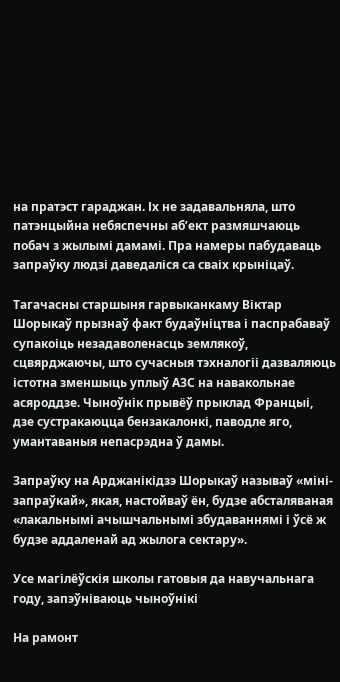на пратэст гараджан. Іх не задавальняла, што патэнцыйна небяспечны аб’ект размяшчаюць побач з жылымі дамамі. Пра намеры пабудаваць запраўку людзі даведаліся са сваіх крыніцаў.

Тагачасны старшыня гарвыканкаму Віктар Шорыкаў прызнаў факт будаўніцтва і паспрабаваў супакоіць незадаволенасць землякоў, сцвярджаючы, што сучасныя тэхналогіі дазваляюць істотна зменшыць уплыў АЗС на навакольнае асяроддзе. Чыноўнік прывёў прыклад Францыі, дзе сустракаюцца бензакалонкі, паводле яго, умантаваныя непасрэдна ў дамы.

Запраўку на Арджанікідзэ Шорыкаў называў «міні-запраўкай», якая, настойваў ён, будзе абсталяваная «лакальнымі ачышчальнымі збудаваннямі і ўсё ж будзе аддаленай ад жылога сектару».

Усе магілёўскія школы гатовыя да навучальнага году, запэўніваюць чыноўнікі

На рамонт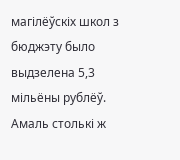магілёўскіх школ з бюджэту было выдзелена 5,3 мільёны рублёў. Амаль столькі ж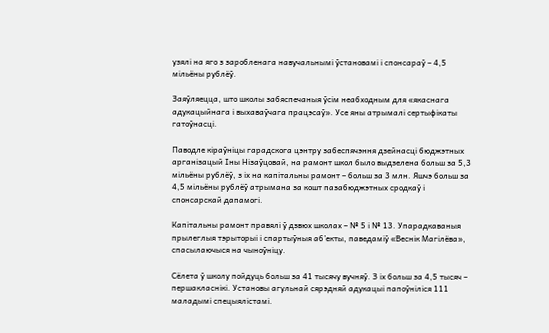узялі на яго з заробленага навучальнымі ўстановамі і спонсараў – 4,5 мільёны рублёў.

Заяўляецца, што школы забяспечаныя ўсім неабходным для «якаснага адукацыйнага і выхаваўчага працэсаў». Усе яны атрымалі сертыфікаты гатоўнасці.

Паводле кіраўніцы гарадскога цэнтру забеспячэння дзейнасці бюджэтных арганізацый Іны Нізаўцовай, на рамонт школ было выдзелена больш за 5,3 мільёны рублёў, з іх на капітальны рамонт – больш за 3 млн. Яшчэ больш за 4,5 мільёны рублёў атрымана за кошт пазабюджэтных сродкаў і спонсарскай дапамогі.

Капітальны рамонт правялі ў дзвюх школах – № 5 і № 13. Упарадкаваныя прылеглыя тэрыторыі і спартыўныя аб’екты, паведаміў «Веснік Магілёва», спасылаючыся на чыноўніцу.

Сёлета ў школу пойдуць больш за 41 тысячу вучняў. З іх больш за 4,5 тысяч – першакласнікі. Установы агульнай сярэдняй адукацыі папоўніліся 111 маладымі спецыялістамі.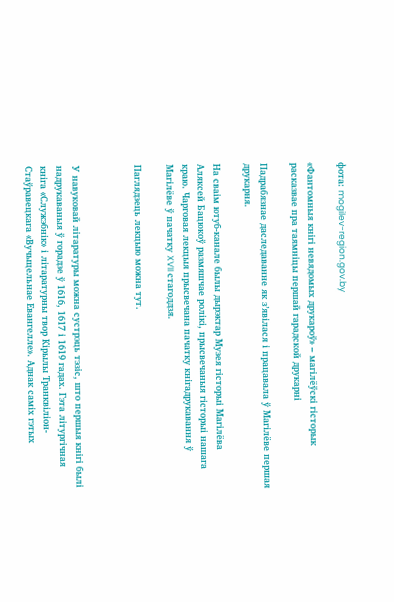фота: mogilev-region.gov.by

«Фантомныя кнігі невядомых друкароў» – магілёўскі гісторык расказвае пра таямніцы першай гарадской друкарні

Падрабязнае даследаванне як з’явілася і працавала ў Магілёве першая друкарня.

На сваім ютуб-канале былы дырэктар Музея гісторыі Магілёва Аляксей Бацюкоў размяшчае ролікі, прысвечаныя гісторыі нашага краю. Чарговая лекцыя прысвечана пачатку кнігадрукавання ў Магілёве ў пачатку XVII стагоддзя.

Паглядзець лекцыю можна тут.



У навуковай літаратуры можна сустрэць тэзіс, што першыя кнігі былі надрукаваныя ў горадзе ў 1616, 1617 і 1619 гадах. Гэта літургічная кніга «Служэбнік» і літаратурны твор Кірылы Транквіліон-Стаўравецкага «Вучыцельнае Евангелле». Аднак саміх гэтых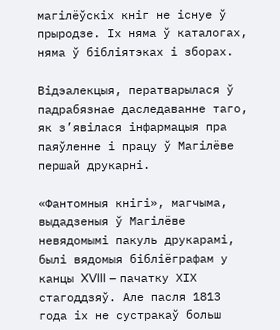магілёўскіх кніг не існуе ў прыродзе. Іх няма ў каталогах, няма ў бібліятэках і зборах.

Відэалекцыя, ператварылася ў падрабязнае даследаванне таго, як з’явілася інфармацыя пра паяўленне і працу ў Магілёве першай друкарні.

«Фантомныя кнігі», магчыма, выдадзеныя ў Магілёве невядомымі пакуль друкарамі, былі вядомыя бібліёграфам у канцы XVIII – пачатку ХІХ стагоддзяў. Але пасля 1813 года іх не сустракаў больш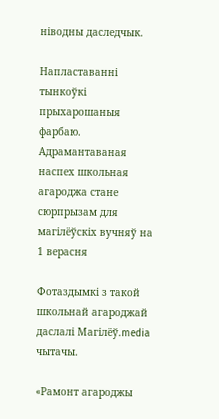ніводны даследчык.

Напластаванні тынкоўкі прыхарошаныя фарбаю. Адрамантаваная наспех школьная агароджа стане сюрпрызам для магілёўскіх вучняў на 1 верасня

Фотаздымкі з такой школьнай агароджай даслалі Магілёў.media чытачы.

«Рамонт агароджы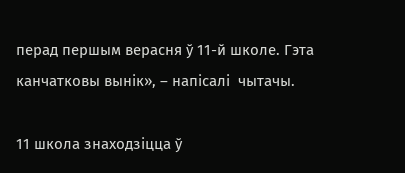перад першым верасня ў 11-й школе. Гэта канчатковы вынік», – напісалі  чытачы.

11 школа знаходзіцца ў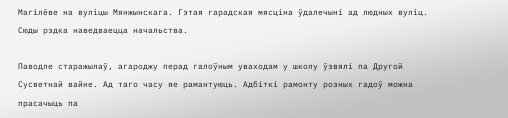Магілёве на вуліцы Мянжынскага. Гэтая гарадская мясціна ўдалечыні ад людных вуліц. Сюды рэдка наведваецца начальства.

Паводле старажылаў, агароджу перад галоўным уваходам у школу ўзвялі па Другой Сусветнай вайне. Ад таго часу яе рамантуюць. Адбіткі рамонту розных гадоў можна прасачыць па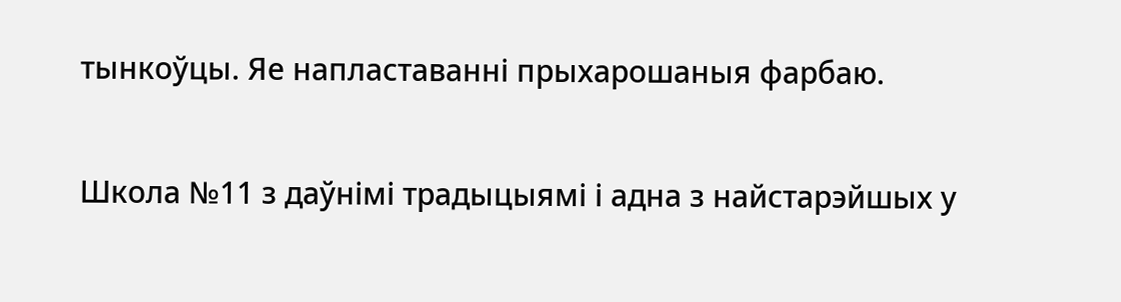тынкоўцы. Яе напластаванні прыхарошаныя фарбаю.

Школа №11 з даўнімі традыцыямі і адна з найстарэйшых у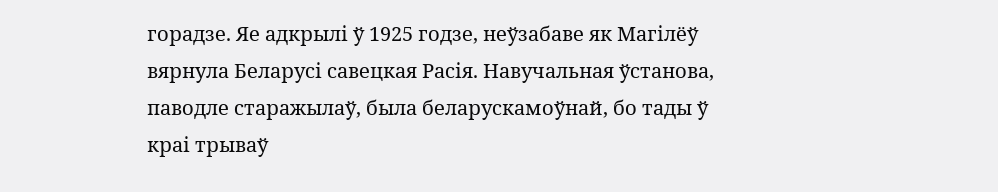горадзе. Яе адкрылі ў 1925 годзе, неўзабаве як Магілёў вярнула Беларусі савецкая Расія. Навучальная ўстанова, паводле старажылаў, была беларускамоўнай, бо тады ў краі трываў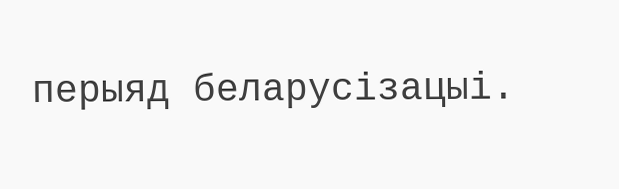перыяд беларусізацыі.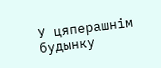У цяперашнім будынку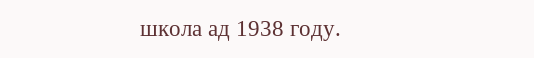школа ад 1938 году.